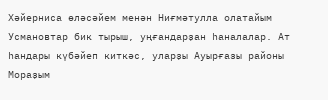Хәйерниса өләсәйем менән Ниғмәтулла олатайым Усмановтар бик тырыш, уңғандарҙан һаналалар. Ат һандары күбәйеп киткәс, уларҙы Ауырғазы районы Мораҙым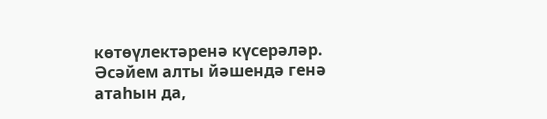көтөүлектәренә күсерәләр. Әсәйем алты йәшендә генә атаһын да,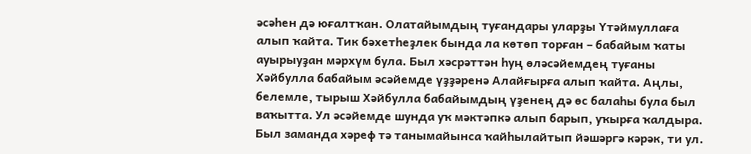әсәһен дә юғалтҡан. Олатайымдың туғандары уларҙы Үтәймуллаға алып ҡайта. Тик бәхетһеҙлек бында ла көтөп торған – бабайым ҡаты ауырыуҙан мәрхүм була. Был хәсрәттән һуң өләсәйемдең туғаны Хәйбулла бабайым әсәйемде үҙҙәренә Алайғырға алып ҡайта. Аңлы, белемле, тырыш Хәйбулла бабайымдың үҙенең дә өс балаһы була был ваҡытта. Ул әсәйемде шунда уҡ мәктәпкә алып барып, уҡырға ҡалдыра. Был заманда хәреф тә танымайынса ҡайһылайтып йәшәргә кәрәк, ти ул.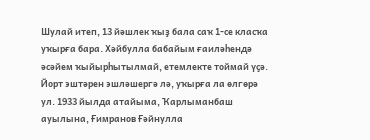Шулай итеп, 13 йәшлек ҡыҙ бала саҡ 1-се класҡа уҡырға бара. Хәйбулла бабайым ғаиләһендә әсәйем ҡыйырһытылмай, етемлекте тоймай үҫә. Йорт эштәрен эшләшергә лә, уҡырға ла өлгөрә ул. 1933 йылда атайыма, Ҡарлыманбаш ауылына, Ғимранов Ғәйнулла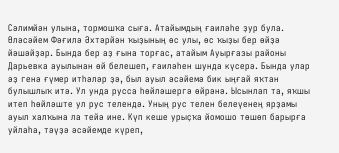Сәлимйән улына, тормошҡа сыға. Атайымдың ғаиләһе ҙур була. Өләсәйем Фәғилә Әхтәрйән ҡыҙының өс улы, өс ҡыҙы бер өйҙә йәшәйҙәр. Бында бер аҙ ғына торғас, атайым Ауырғазы районы Дарьевка ауылынан өй белешеп, ғаиләһен шунда күсерә. Бында улар әҙ генә ғүмер итһәләр ҙә, был ауыл әсәйемә бик ыңғай яҡтан булышлыҡ итә. Ул унда русса һөйләшергә өйрәнә. Ысынлап та, яҡшы итеп һөйләште ул рус телендә. Уның рус телен белеүенең ярҙамы ауыл халҡына ла тейә ине. Күп кеше урыҫҡа йомошо төшөп барырға уйлаһа, тәүҙә әсәйемде күреп,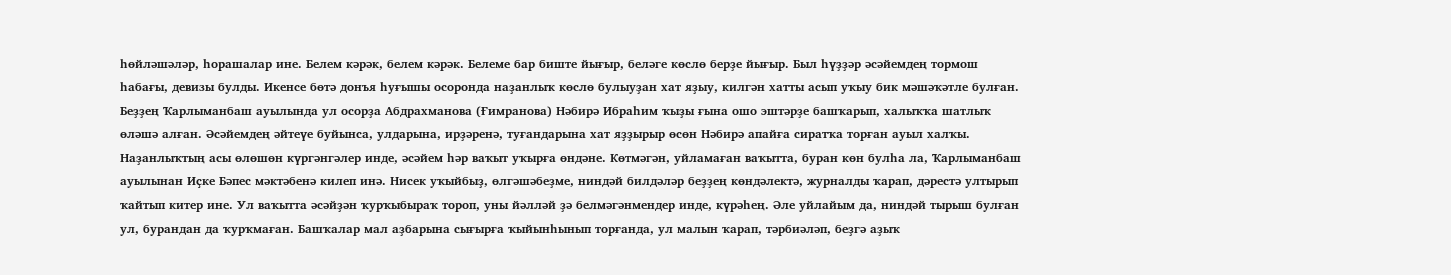һөйләшәләр, һорашалар ине. Белем кәрәк, белем кәрәк. Белеме бар биште йығыр, беләге көслө берҙе йығыр. Был һүҙҙәр әсәйемдең тормош һабағы, девизы булды. Икенсе бөтә донъя һуғышы осоронда наҙанлыҡ көслө булыуҙан хат яҙыу, килгән хатты асып уҡыу бик мәшәҡәтле булған. Беҙҙең Ҡарлыманбаш ауылында ул осорҙа Абдрахманова (Ғимранова) Нәбирә Ибраһим ҡыҙы ғына ошо эштәрҙе башҡарып, халыҡҡа шатлыҡ өләшә алған. Әсәйемдең әйтеүе буйынса, улдарына, ирҙәренә, туғандарына хат яҙҙырыр өсөн Нәбирә апайға сиратҡа торған ауыл халҡы. Наҙанлыҡтың асы өлөшөн күргәнгәлер инде, әсәйем һәр ваҡыт уҡырға өндәне. Көтмәгән, уйламаған ваҡытта, буран көн булһа ла, Ҡарлыманбаш ауылынан Иҫке Бәпес мәктәбенә килеп инә. Нисек уҡыйбыҙ, өлгәшәбеҙме, ниндәй билдәләр беҙҙең көндәлектә, журналды ҡарап, дәрестә ултырып ҡайтып китер ине. Ул ваҡытта әсәйҙән ҡурҡыбыраҡ тороп, уны йәлләй ҙә белмәгәнмендер инде, күрәһең. Әле уйлайым да, ниндәй тырыш булған ул, бурандан да ҡурҡмаған. Башҡалар мал аҙбарына сығырға ҡыйынһынып торғанда, ул малын ҡарап, тәрбиәләп, беҙгә аҙыҡ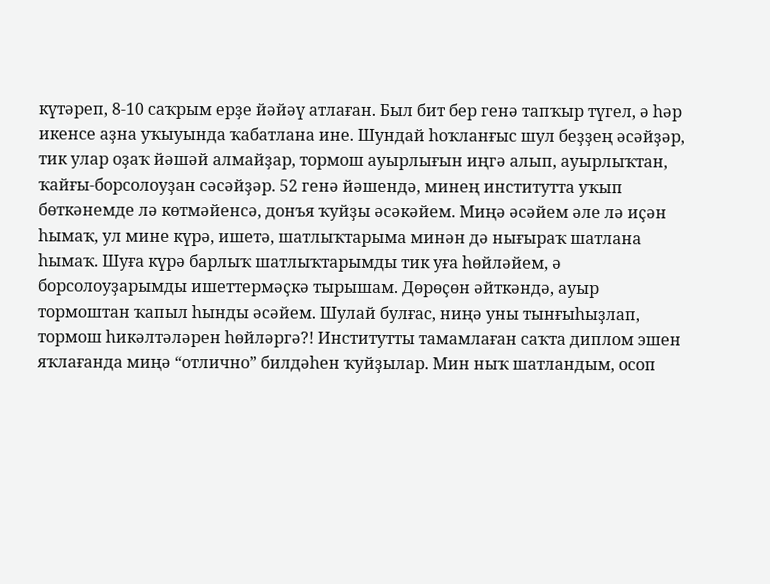күтәреп, 8-10 саҡрым ерҙе йәйәү атлаған. Был бит бер генә тапҡыр түгел, ә һәр икенсе аҙна уҡыуында ҡабатлана ине. Шундай һоҡланғыс шул беҙҙең әсәйҙәр, тик улар оҙаҡ йәшәй алмайҙар, тормош ауырлығын иңгә алып, ауырлыҡтан, ҡайғы-борсолоуҙан сәсәйҙәр. 52 генә йәшендә, минең институтта уҡып бөткәнемде лә көтмәйенсә, донъя ҡуйҙы әсәкәйем. Миңә әсәйем әле лә иҫән һымаҡ, ул мине күрә, ишетә, шатлыҡтарыма минән дә нығыраҡ шатлана һымаҡ. Шуға күрә барлыҡ шатлыҡтарымды тик уға һөйләйем, ә борсолоуҙарымды ишеттермәҫкә тырышам. Дөрөҫөн әйткәндә, ауыр тормоштан ҡапыл һынды әсәйем. Шулай булғас, ниңә уны тынғыһыҙлап, тормош һикәлтәләрен һөйләргә?! Институтты тамамлаған саҡта диплом эшен яҡлағанда миңә “отлично” билдәһен ҡуйҙылар. Мин ныҡ шатландым, осоп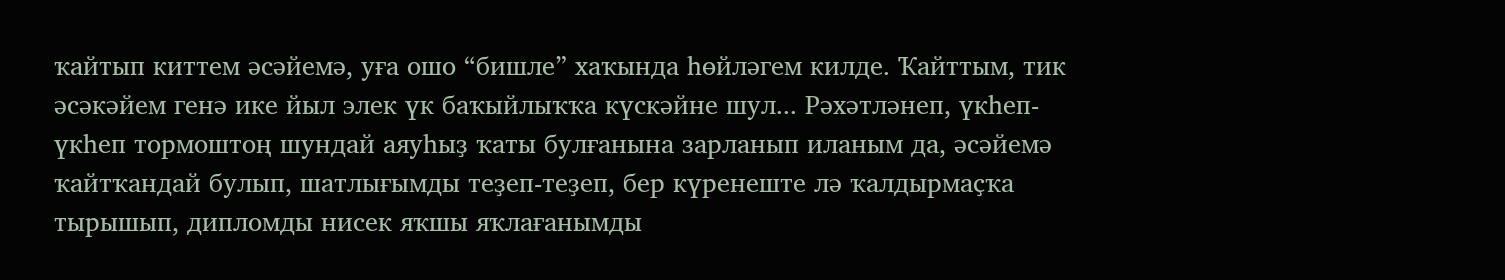ҡайтып киттем әсәйемә, уға ошо “бишле” хаҡында һөйләгем килде. Ҡайттым, тик әсәкәйем генә ике йыл элек үк баҡыйлыҡҡа күскәйне шул... Рәхәтләнеп, үкһеп-үкһеп тормоштоң шундай аяуһыҙ ҡаты булғанына зарланып иланым да, әсәйемә ҡайтҡандай булып, шатлығымды теҙеп-теҙеп, бер күренеште лә ҡалдырмаҫҡа тырышып, дипломды нисек яҡшы яҡлағанымды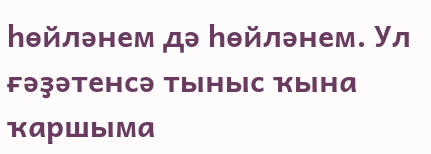һөйләнем дә һөйләнем. Ул ғәҙәтенсә тыныс ҡына ҡаршыма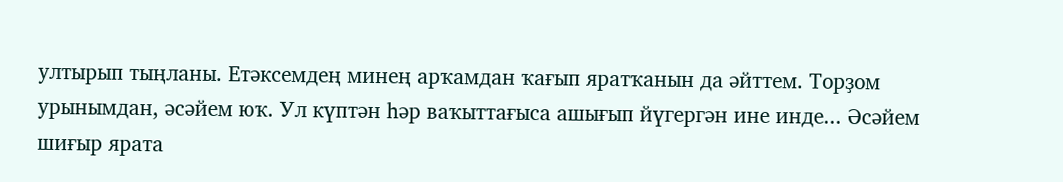ултырып тыңланы. Етәксемдең минең арҡамдан ҡағып яратҡанын да әйттем. Торҙом урынымдан, әсәйем юҡ. Ул күптән һәр ваҡыттағыса ашығып йүгергән ине инде... Әсәйем шиғыр ярата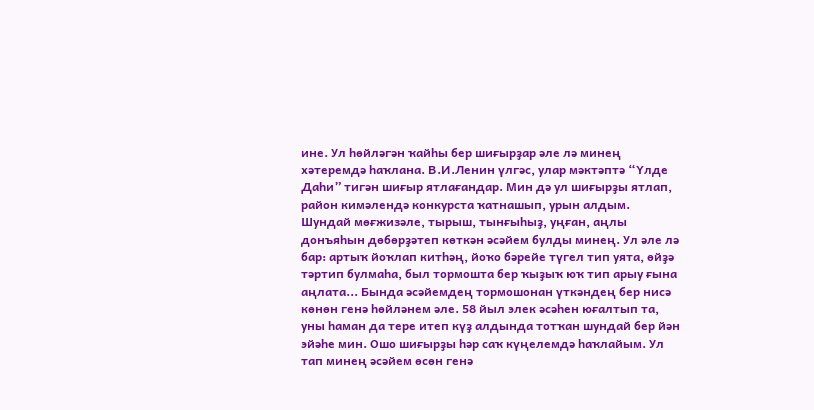ине. Ул һөйләгән ҡайһы бер шиғырҙар әле лә минең хәтеремдә һаҡлана. В.И.Ленин үлгәс, улар мәктәптә “Үлде Даһи” тигән шиғыр ятлағандар. Мин дә ул шиғырҙы ятлап, район кимәлендә конкурста ҡатнашып, урын алдым. Шундай мөғжизәле, тырыш, тынғыһыҙ, уңған, аңлы донъяһын дөбөрҙәтеп көткән әсәйем булды минең. Ул әле лә бар: артыҡ йоҡлап китһәң, йоҡо бәрейе түгел тип уята, өйҙә тәртип булмаһа, был тормошта бер ҡыҙыҡ юҡ тип арыу ғына аңлата... Бында әсәйемдең тормошонан үткәндең бер нисә көнөн генә һөйләнем әле. 58 йыл элек әсәһен юғалтып та, уны һаман да тере итеп күҙ алдында тотҡан шундай бер йән эйәһе мин. Ошо шиғырҙы һәр саҡ күңелемдә һаҡлайым. Ул тап минең әсәйем өсөн генә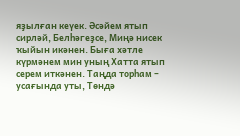яҙылған кеүек. Әсәйем ятып сирләй, Белһәгеҙсе, Миңә нисек ҡыйын икәнен. Быға хәтле күрмәнем мин уның Хатта ятып серем иткәнен. Таңда торһам – усағында уты, Төндә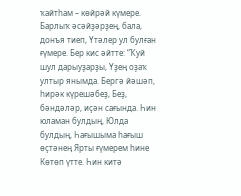ҡайтһам – көйрәй күмере. Барлыҡ әсәйҙәрҙең, бала, донъя тиеп, Үтәлер ул булған ғүмере. Бер кис әйтте: “Ҡуй шул дарыуҙарҙы, Үҙең оҙаҡ ултыр янымда. Бергә йәшәп, һирәк күрешәбеҙ, Беҙ, бәндәләр, иҫән сағында. Һин юламан булдың, Юлда булдың, Һағышыма һағыш өҫтәнең Ярты ғүмерем һине Көтөп үтте. Һин китә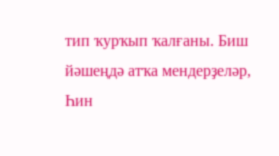тип ҡурҡып ҡалғаны. Биш йәшеңдә атҡа мендерҙеләр, Һин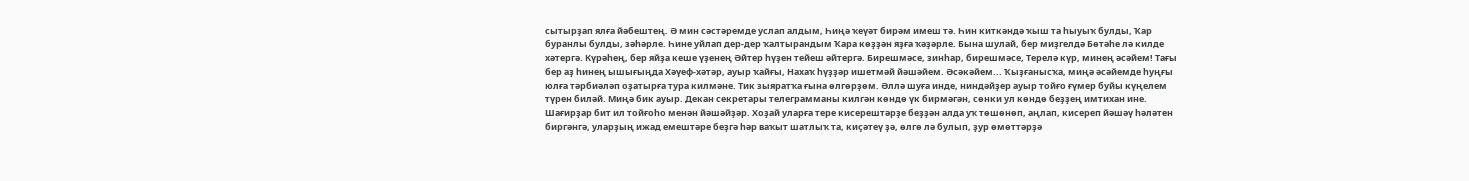сытырҙап ялға йәбештең. Ә мин сәстәремде услап алдым, Һиңә ҡеүәт бирәм имеш тә. Һин киткәндә ҡыш та һыуыҡ булды, Ҡар буранлы булды, зәһәрле. Һине уйлап дер-дер ҡалтырандым Ҡара көҙҙән яҙға ҡәҙәрле. Бына шулай, бер миҙгелдә Бөтәһе лә килде хәтергә. Күрәһең, бер яйҙа кеше үҙенең Әйтер һүҙен тейеш әйтергә. Бирешмәсе, зинһар, бирешмәсе, Терелә күр, минең әсәйем! Тағы бер аҙ һинең ышығыңда Хәүеф-хәтәр, ауыр ҡайғы, Нахаҡ һүҙҙәр ишетмәй йәшәйем. Әсәкәйем... Ҡыҙғанысҡа, миңә әсәйемде һуңғы юлға тәрбиәләп оҙатырға тура килмәне. Тик зыяратҡа ғына өлгөрҙөм. Әллә шуға инде, ниндәйҙер ауыр тойғо ғүмер буйы күңелем түрен биләй. Миңә бик ауыр. Декан секретары телеграмманы килгән көндө үк бирмәгән, сөнки ул көндө беҙҙең имтихан ине. Шағирҙар бит ил тойғоһо менән йәшәйҙәр. Хоҙай уларға тере кисерештәрҙе беҙҙән алда уҡ төшөнөп, аңлап, кисереп йәшәү һәләтен биргәнгә, уларҙың ижад емештәре беҙгә һәр ваҡыт шатлыҡ та, киҫәтеү ҙә, өлгө лә булып, ҙур өмөттәрҙә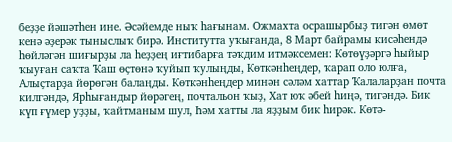беҙҙе йәшәтһен ине. Әсәйемде ныҡ һағынам. Ожмахта осрашырбыҙ тигән өмөт кенә әҙерәк тыныслыҡ бирә. Институтта уҡығанда, 8 Март байрамы кисәһендә һөйләгән шиғырҙы ла һеҙҙең иғтибарға тәҡдим итмәксемен: Көтөүҙәргә һыйыр ҡыуған саҡта Ҡаш өҫтөнә ҡуйып ҡулыңды, Көткәнһеңдер, ҡарап оло юлға, Алыҫтарҙа йөрөгән балаңды. Көткәнһеңдер минән сәләм хаттар Ҡалаларҙан почта килгәндә, Ярһығандыр йөрәгең, почтальон ҡыҙ, Хат юҡ әбей һиңә, тигәндә. Бик күп ғүмер уҙҙы, ҡайтманым шул, Һәм хатты ла яҙҙым бик һирәк. Көтә-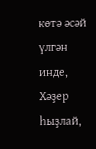көтә әсәй үлгән инде, Хәҙер һыҙлай,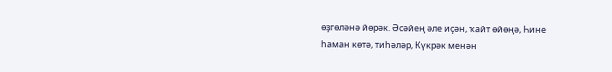өҙгөләнә йөрәк. Әсәйең әле иҫән, ҡайт өйөңә, Һине һаман көтә, тиһәләр, Күкрәк менән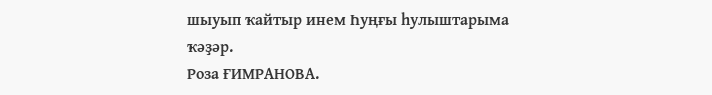шыуып ҡайтыр инем Һуңғы һулыштарыма ҡәҙәр.
Роза ҒИМРАНОВА.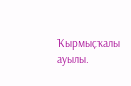Ҡырмыҫҡалы ауылы.